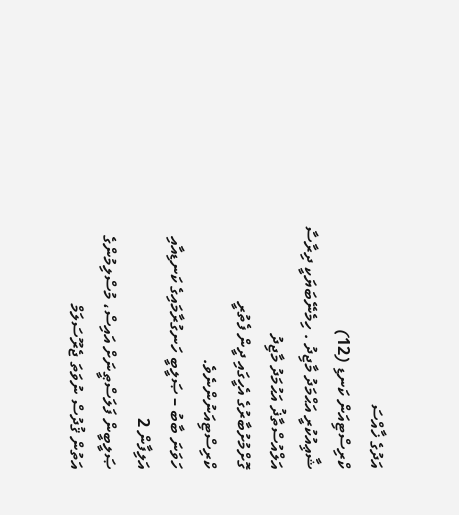އަދުގެ ޚާއްސަ
ކްރިސްޓިއަން ކަނޑި (12)
ޝާޢިއުކުރީ އަޙްމަދު މާޖިދު . ހިމެނޭބަޔަކީ ދިރާސާ
އަލްއުސްތާޛު އަޙުމަދު މާޖިދު
ގޮށްމުށުބާރުގެ އެހީގައި ދީން ފެތުރީ ކްރިސްޓިއަނުންނެވެ.
ހަވަނަ ބާބު – ޞަލީބީ ހަނގުރާމައިގެ ކަނޑިއާއި އަލިފާން 2
ޞަލީބީން ފަލަސްޠީނަށް އައިސް، މުސްލިމުންގެ އަތުން ޤުދުސް ނުވަތަ ޖެރޫސަލަމް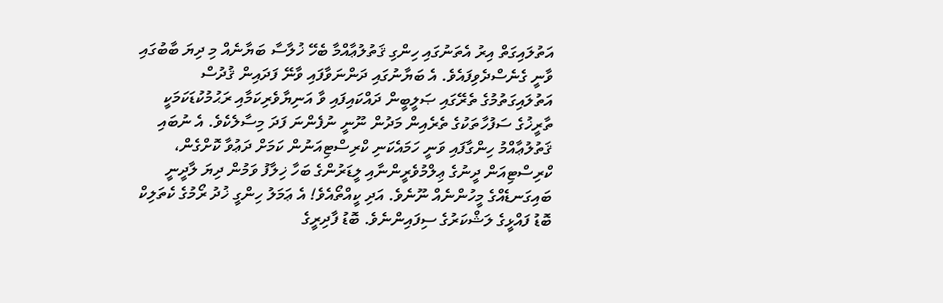އަތުލައިގަތް އިރު އެތަނުގައި ހިންގި ޤަތުލުޢާއްމާ ބެހޭ ޚުލާސާ ބަޔާނެއް މި ދިޔަ ބާބުގައި ވާނީ ގެނެސްދެވިފައެވެ. އެ ބަޔާނުގައި ދަންނަވާފައި ވާނޭ ފަދައިން ޤުދުސް އަތުލައިގަތުމުގެ ތެރޭގައި ޞަލީބީން ދައްކައިފައި ވާ އަނިޔާވެރިކަމާއި ރަޙުމުކުޑަކަމަކީ ތާރީޚުގެ ސަފުހާތަކުގެ ތެރެއިން މަދުން ނޫނީ ނުފެންނަ ފަދަ މިސާލެކެވެ. އެ ނުބައި ޤަތުލުޢާއްމު ހިންގާފައި ވަނީ ހަމައެކަނި ކްރިސްޓިއަނުން ކަމަށް ދަޢުވާ ކޮށްގެން، ކްރިސްޓިއަން ދީނުގެ ޢިލްމުވެރީންނާއި ލީޑަރުންގެ ބަހާ ޚިލާފު ވަމުން ދިޔަ ލާދީނީ ބައިގަނޑެއްގެ މީހުންނެއް ނޫނެވެ. އަދި ކީއްތޯއެވެ! އެ ޢަމަލު ހިންގީ ޚުދު ރޯމުގެ ކެތަލިކް ބޮޑު ފައްޅީގެ ލަޝްކަރުގެ ސިފައިންނެވެ. ބޮޑު ފާދިރީގެ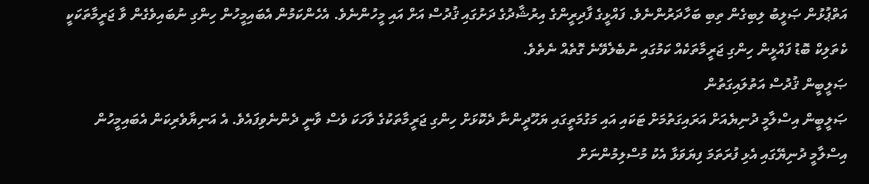އަތްޕުޅުން ޞަލީބު ލިބިގެން ތިބި ބަހާދަރުންނެވެ. ފައްޅީގެ ފާދިރީންގެ އިރުޝާދުގެ ދަށުގައި ޤުދުސް އަށް އައި މީހުންނެވެ. އެހެންކަމުން އެބައިމީހުން ހިންގި ނުބައިވެގެން ވާ ޖަރީމާތަކަކީ ކެތަލިކް ބޮޑު ފައްޅީން ހިންގި ޖަރީމާތަކެއް ކަމުގައި ނުބެލެވޭނެ ގޮތެއް ނެތެވެ.
ޞަލީބީން ޤުދުސް އަތުލައިގަތުން
ޞަލީބީން އިސްލާމީ ދުނިޔެއަށް އަރައިގަތުމަށް ޓަކައި އައި މަގުމަތީގައި ޔަހޫދީންނާ ދެކޮޅަށް ހިންގި ޖަރީމާތަކުގެ ވާހަކަ ވެސް ވާނީ ދެންނެވިފައެވެ. އެ އަނިޔާވެރިކަން އެބައިމީހުން އިސްލާމީ ދުނިޔޭގައި އެޅި ފުރަތަމަ ފިޔަވަޅާ އެކު މުސްލިމުންނަށް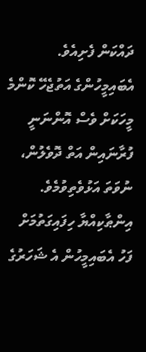ދައްކަން ފެށިއެވެ. އެބައިމީހުންގެ އަތުޖެހޭ ކޮންމެ މީހަކަށް ވެސް އޮންނަނީ ފުރާނައިން އަތް ދޮވެލުން، ނުވަތަ އަޅުވެތިވުމެވެ. އިންޠާކިއްޔާ ހިފައިގަތުމަށް ފަހު އެބައިމީހުން އެ ޝަހަރުގެ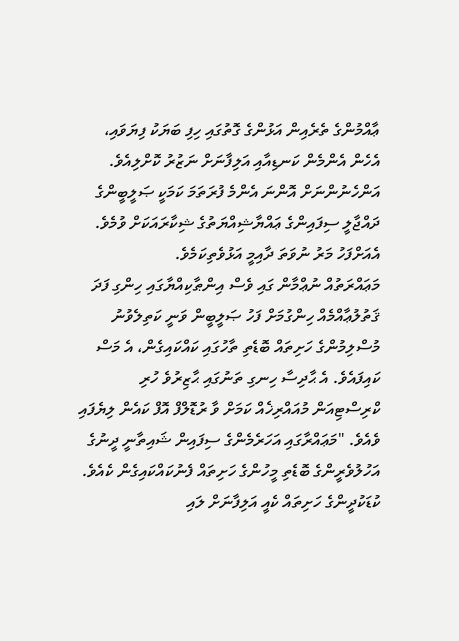ޢާއްމުންގެ ތެރެއިން އަޅުންގެ ގޮތުގައި ހިފި ބަޔަކު ފިޔަވައި، އެހެން އެންމެން ކަނޑިއާއި އަލިފާނަށް ނަޒުރު ކޮށްލިއެވެ. އަންހެނުންނަށް އޮންނަ އެންމެ ފުރަތަމަ ކަމަކީ ޞަލީބީންގެ ދައްޖާލީ ސިފައިންގެ ޢައްޔާޝިއްޔަތުގެ ޝިކާރައަކަށް ވުމެވެ. އެއަށްފަހު މަރު ނުވަތަ ދާއިމީ އަޅުވެތިކަމެވެ.
މަޢައްރަތުއް ނުޢްމާން ގައި ވެސް އިންޠާކިއްޔާގައި ހިންގި ފަދަ ޤަތުލުޢާއްމެއް ހިންގުމަށް ފަހު ޞަލީބީން ވަނީ ކަތިލެވުނު މުސްލިމުންގެ ހަށިތައް ބޮޑެތި ތާހުގައި ކައްކައިގެން، އެ މަސް ކައިފައެވެ. އެ ޙާދިސާ ހިނގި ތަނުގައި ޙާޒިރުވެ ހުރި ކްރިސްޓިއަން މުއައްރިޚެއް ކަމަށް ވާ ރުޑޮލްފް އޮފް ކައެން ލިޔެފައި ވެއެވެ. "މަޢައްރާގައި އަހަރެމެންގެ ސިފައިން ޝައިތާނީ ދީނުގެ އަހުލުވެރީންގެ ބޮޑެތި މީހުންގެ ހަށިތައް ފެނުކައްކައިގެން ކެއެވެ. ކުޑަކުދީންގެ ހަށިތައް ކެއީ އަލިފާނަށް ލައި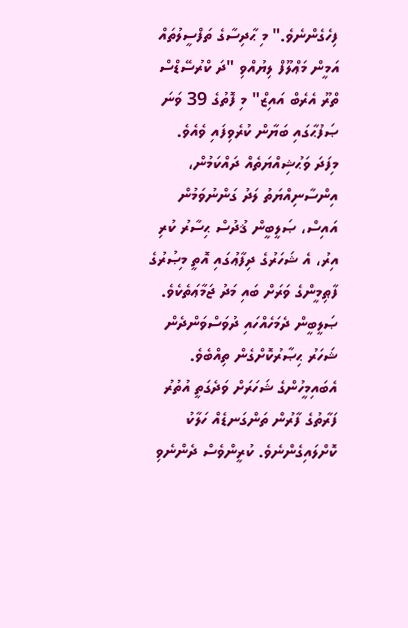ފިހެގެންނެވެ." މި ޙާދިސާގެ ތަފްސީލުތައް އަމީން މަޢްލޫފް ލިޔުއްވި "ދަ ކްރުސޭޑްސް ތްރޫ އެރެބް އައިޒް" މި ފޮތުގެ 39 ވަނަ ޞަފުޙާގައި ބަޔާން ކުރެވިފައި ވެއެވެ.
މިފަދަ ވަޙުޝިއްޔަތެއް ދައްކަމުން، އިންސާނިއްޔަތު ލަދު ގަންނުވަމުން އައިސް، ޞަލީބީން ޤުދުސް ޙިސާރު ކުރި އިރު، އެ ޝަހަރުގެ ދިފާޢުގައި އޮތީ މިޞުރުގެ ފާޠިމީންގެ ވަރަށް ބައި މަދު ޖަމާޢަތެކެވެ. ޞަލީބީން ދެމަހެއްހައި ދުވަސްވަންދެން ޝަހަރު ޙިޞާރުކޮށްގެން ތިއްބެވެ. އެބައިމީހުންގެ ޝަހަރަށް ވަދެގަތީ އުތުރު ފަރާތުގެ ފާރުން ތަންގަނޑެއް ހަލާކު ކޮށްލައިގެންނެވެ. ކުރީންވެސް ދެންނެވި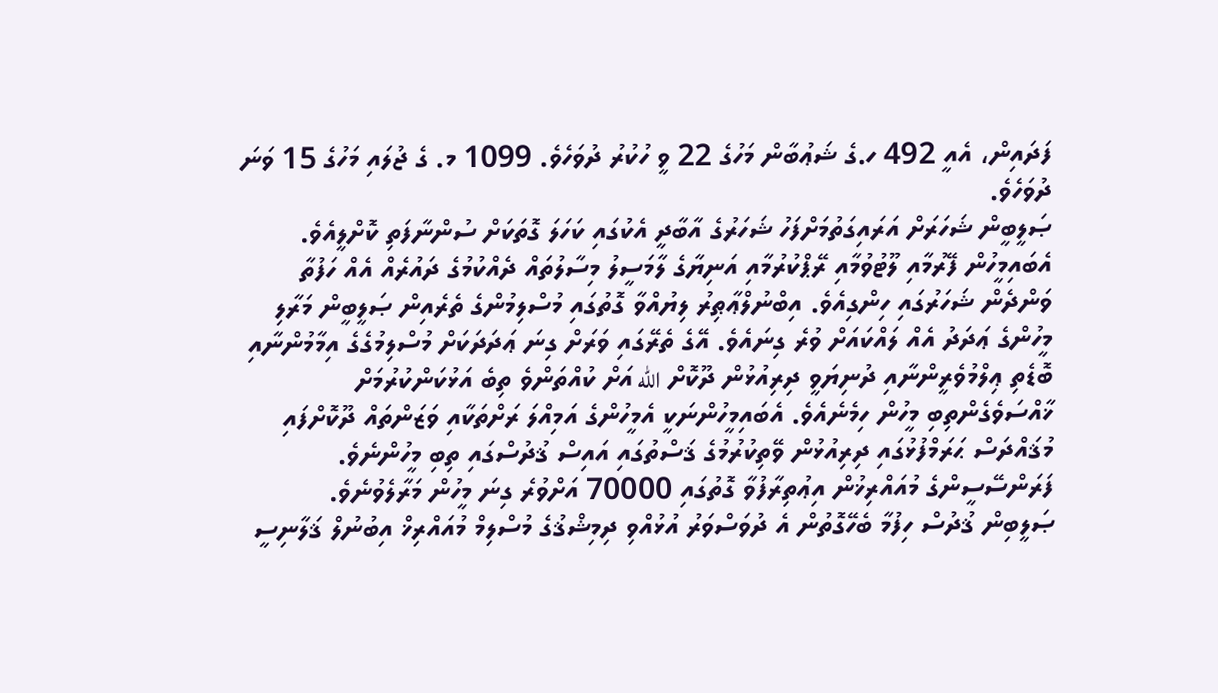ފަދައިން، އެއީ 492 ހ.ގެ ޝަޢުބާން މަހުގެ 22 ވީ ހުކުރު ދުވަހެވެ. 1099 މ. ގެ ޖުލައި މަހުގެ 15 ވަނަ ދުވަހެވެ.
ޞަލީބީން ޝަހަރަށް އަރައިގަތުމަށްފަހު ޝަހަރުގެ އާބާދީ އެކުގައި ކަހަލަ ގޮތަކަށް ސުންނާފަތި ކޮށްލީއެވެ. އެބައިމީހުން ފޭރުމާއި ލޫޓުވުމާއި ރޭޕްކުރުމާއި އަނިޔާގެ ލާމަސީލު މިސާލުތައް ދެއްކުމުގެ ދައުރެއް އެއް ހަފުތާ ވަންދެން ޝަހަރުގައި ހިންގިއެވެ. އިބްނުލްޢާޠިރު ލިޔުއްވާ ގޮތުގައި މުސްލިމުންގެ ތެރެއިން ޞަލީބީން މަރާލި މީހުންގެ ޢަދަދު އެއް ލައްކައަށް ވުރެ ގިނައެވެ. އޭގެ ތެރޭގައި ވަރަށް ގިނަ ޢަދަދަކަށް މުސްލިމުގެގެ އިމާމުންނާއި ބޮޑެތި ޢިލްމުވެރީންނާއި ދުނިޔަވީ ދިރިއުޅުން ދޫކޮށް الله އަށް ކުއްތަންވެ ތިބެ އަޅުކަންކުރުމަށް ޚާއްސަވެގެންތިބި މީހުން ހިމެނެއެވެ. އެބައިމީހުންނަކީ އެމީހުންގެ އަމިއްލަ ރަށްތަކާއި ވަޒަންތައް ދޫކޮށްފައި މުޤައްދަސް ޙަރަމްފުޅުގައި ދިރިއުޅުން ވޭތިކުރުމުގެ ޤަސްތުގައި އައިސް ޤުދުސްގައި ތިބި މީހުންނެވެ. ފަރަންސޭސީންގެ މުއައްރިޚުން އިޢުތިރާފުވާ ގޮތުގައި 70000 އަށްވުރެ ގިނަ މީހުން މަރާލެވުނެވެ.
ޞަލީބިން ޤުދުސް ހިފުމާ ބެހޭގޮތުން އެ ދުވަސްވަރު އުޅުއްވި ދިމިޝްޤުގެ މުސްލިމް މުއައްރިޚް އިބުނުލް ޤަލާނިސީ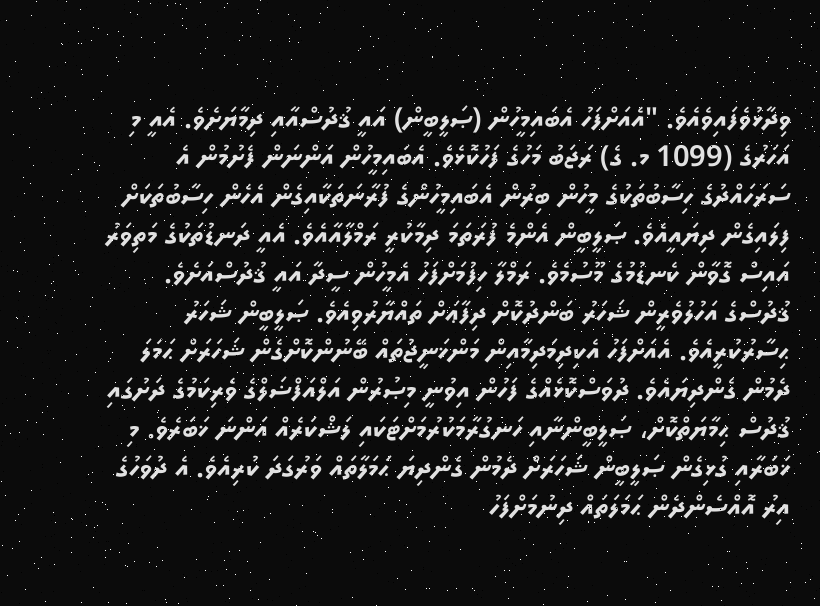ވިދާޅުވެފައިވެއެވެ. "އެއަށްފަހު އެބައިމީހުން (ޞަލީބީން) އައީ ޤުދުސްއާއި ދިމާޔަށެވެ. އެއީ މި އަހަރުގެ (1099 މ. ގެ) ރަޖަބު މަހުގެ ފަހުކޮޅެވެ. އެބައިމީހުން އަންނަން ފެށުމުން އެ ސަރަހައްދުގެ ހިސާބުތަކުގެ މީހުން ބިރުން އެބައިމީހުންގެ ފުރާނަތަކާއިގެން އެހެން ހިސާބުތަކަށް ފިލައިގެން ދިޔައީއެވެ. ޞަލީބީން އެންމެ ފުރަތަމަ ދިމާކުރީ ރަމްލާއާއެވެ. އެއީ ދަނޑުތަކުގެ މަތިވަރު އައިސް ގޮވާން ކެނޑުމުގެ މޫސުމެވެ. ރަމްލާ ހިފުމަށްފަހު އެމީހުން ސީދާ އައީ ޤުދުސްއަށެވެ. ޤުދުސްގެ އަހުލުވެރީން ޝަހަރު ބަންދުކޮށް ދިފާޢަށް ތައްޔާރުވިއެވެ. ޞަލީބީން ޝަހަރު ޙިސާރުކުރީއެވެ. އެއަށްފަހު އެކިދިމަދިމާއިން މަންޚަނީޖުތައް ބޭނުންކޮށްގެން ޝަހަރަށް ޙަމަލަ ދެމުން ގެންދިޔައެވެ. ދުވަސްކޮޅެއްގެ ފަހުން އިވުނީ މިޞުރުން އަލްއަފްޟަލްގެ ވެރިކަމުގެ ދަށުގައި ޤުދުސް ޙިމާޔަތްކޮށް، ޞަލީބީންނާއި ހަނގުރާމަކުރުމަށްޓަކައި ލަޝްކަރެއް އަންނަ ޚަބަރެވެ. މި ޚަބަރާއި ގުޅިގެން ޞަލީބީން ޝަހަރަށް ދެމުން ގެންދިޔަ ޙަމަލާތައް ވަރުގަދަ ކުރިއެވެ. އެ ދުވަހުގެ އިރު އޮއްސެންދެން ޙަމަލަތައް ދިނުމަށްފަހު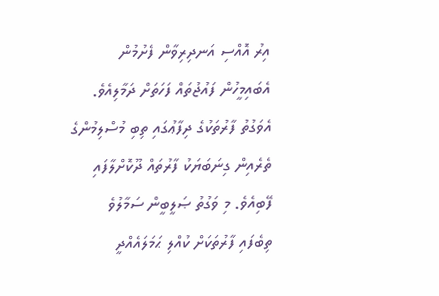އިރު އޮއްސި އަނދިރިވާން ފެށުމުން އެބައިމީހުން ފައުޖުތައް ފަހަތަށް ދަމާލިއެވެ. އެވަގުތު ފާރުތަކުގެ ދިފާޢުގައި ތިބި މުސްލިމުންގެ ތެރެއިން ގިނަބަޔަކު ފާރުތައް ދޫކޮށްލާފައި ފޭބިއެވެ. މި ވަގުތު ޞަލީބީން ސަމާލުވެ ތިބެފައި ފާރުތަކަށް ކުއްލި ޙަމަލައެއްދީ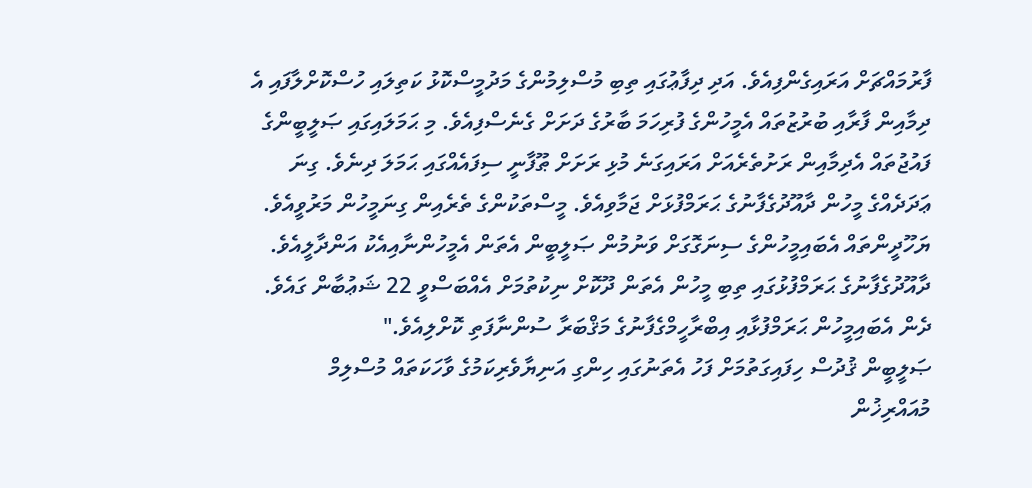ފާރުމައްޗަށް އަރައިގެންފިއެވެ. އަދި ދިފާޢުގައި ތިބި މުސްލިމުންގެ މަދުމީސްކޮޅު ކަތިލައި ހުސްކޮށްލާފައި އެ ދިމާއިން ފާރާއި ބުރުޒުތައް އެމީހުންގެ ފުރިހަމަ ބާރުގެ ދަށަށް ގެނެސްފިއެވެ. މި ޙަމަލައިގައި ޞަލީބީންގެ ފައުޖުތައް އެދިމާއިން ރަށުތެރެއަށް އަރައިގަނެ މުޅި ރަށަށް ޠޫފާނީ ސިފައެއްގައި ޙަމަލަ ދިނެވެ. ގިނަ ޢަދަދެއްގެ މީހުން ދާއޫދުގެފާނުގެ ޙަރަމްފުޅަށް ޖަމާވިއެވެ. މީސްތަކުންގެ ތެރެއިން ގިނަމީހުން މަރުވީއެވެ. ޔަހޫދީންތައް އެބައިމީހުންގެ ސިނަގޮގަށް ވަނުމުން ޞަލީބީން އެތަން އެމީހުންނާއިއެކު އަންދާލީއެވެ. ދާއޫދުގެފާނުގެ ޙަރަމްފުޅުގައި ތިބި މީހުން އެތަން ދޫކޮށް ނިކުތުމަށް އެއްބަސްވީ 22 ޝަޢުބާން ގައެވެ. ދެން އެބައިމީހުން ޙަރަމްފުޅާއި އިބްރާހީމްގެފާނުގެ މަޤްބަރާ ސުންނާފަތި ކޮށްލިއެވެ."
ޞަލީބީން ޤުދުސް ހިފައިގަތުމަށް ފަހު އެތަނުގައި ހިންގި އަނިޔާވެރިކަމުގެ ވާހަކަތައް މުސްލިމް މުއައްރިޚުން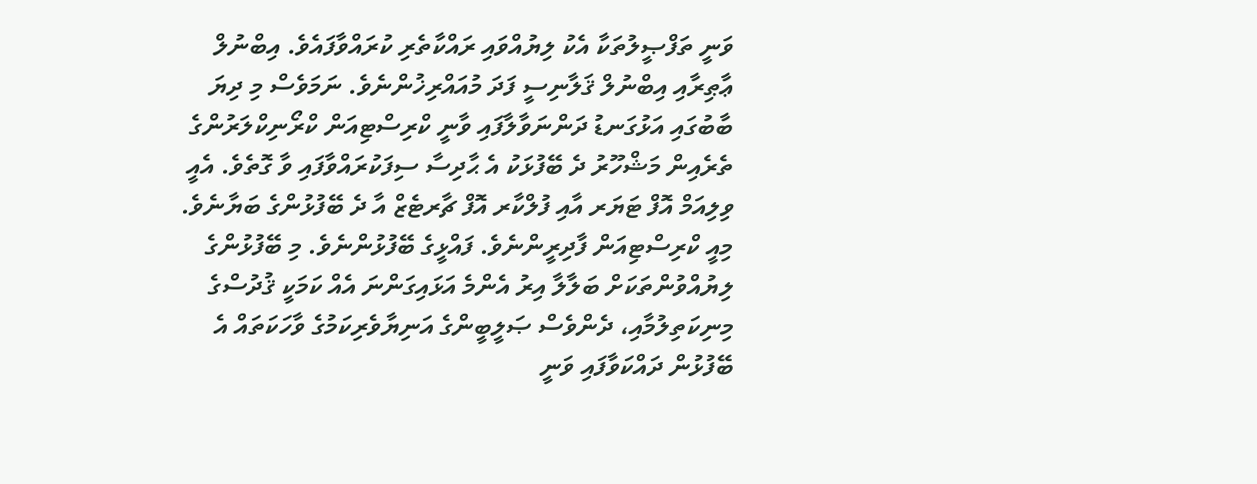ވަނީ ތަފްޞީލުތަކާ އެކު ލިޔުއްވައި ރައްކާތެރި ކުރައްވާފައެވެ. އިބްނުލް ޢާޠިރާއި އިބްނުލް ޤަލާނިސީ ފަދަ މުއައްރިޚުންނެވެ. ނަމަވެސް މި ދިޔަ ބާބުގައި އަޅުގަނޑު ދަންނަވާލާފައި ވާނީ ކްރިސްޓިއަން ކްރޯނިކްލަރުންގެ ތެރެއިން މަޝްހޫރު ދެ ބޭފުޅަކު އެ ޙާދިސާ ސިފަކުރައްވާފައި ވާ ގޮތެވެ. އެއީ ވިލިއަމް އޮފް ޓަޔަރ އާއި ފުލްކާރ އޮފް ޗާރޓެޒް އާ ދެ ބޭފުޅުންގެ ބަޔާނެވެ. މިއީ ކްރިސްޓިއަން ފާދިރީންނެވެ. ފައްޅީގެ ބޭފުޅުންނެވެ. މި ބޭފުޅުންގެ ލިޔުއްވުންތަކަށް ބަލާލާ އިރު އެންމެ އަޅައިގަންނަ އެއް ކަމަކީ ޤުދުސްގެ މިނިކަތިލުމާއި، ދެންވެސް ޞަލީބީންގެ އަނިޔާވެރިކަމުގެ ވާހަކަތައް އެ ބޭފުޅުން ދައްކަވާފައި ވަނީ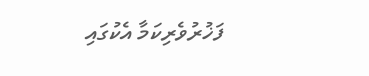ފަޚުރުވެރިކަމާ އެކުގައި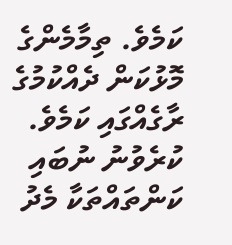ކަމެވެ. ތިމާމެންގެ މޮޅުކަން ދެއްކުމުގެ ރާގެއްގައި ކަމެވެ. ކުރެވުނު ނުބައި ކަންތައްތަކާ މެދު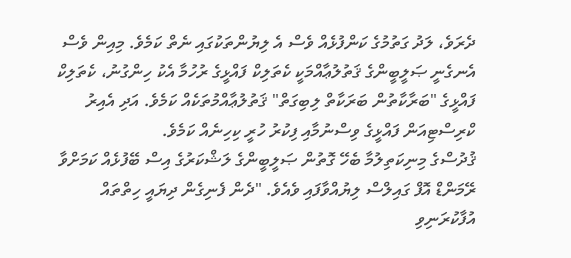ދެރަވެ، ލަދު ގަތުމުގެ ކަންފުޅެއް ވެސް އެ ލިޔުންތަކުގައި ނެތް ކަމެވެ. މިއިން ވެސް އެނގެނީ ޞަލީބީންގެ ޤަތުލުޢާއްމަކީ ކެތަލިކް ފައްޅީގެ ރުހުމާ އެކު ހިންގުނު، ކެތަލިކް ފައްޅީގެ "ބަރާކާތުން ބަރަކާތް ލިބިގަތް" ޤަތުލުޢާއްމުތަކެއް ކަމެވެ. އަދި އެއިރު ކްރިސްޓިއަން ފައްޅީގެ ވިސްނުމާއި ފިކުރު ހުރީ ކިހިނެއް ކަމެވެ.
ޤުދުސްގެ މިނިކަތިލުމާ ބެހޭ ގޮތުން ޞަލީބީންގެ ލަޝްކަރުގެ އިސް ބޭފުޅެއް ކަމަށްވާ ރޭމަންޑް އޮފް ގައިލްސް ލިޔުއްވާފައި ވެއެވެ. "ދެން ފެނިގެން ދިޔައީ ހިތްތައް އުފާކުރަނިވި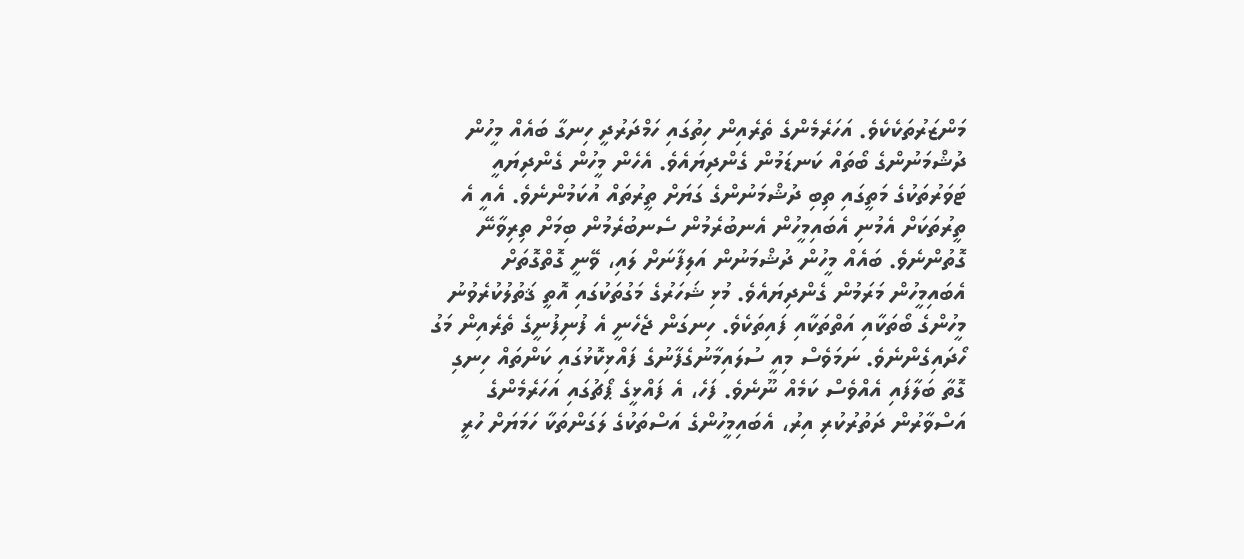މަންޒަރުތަކެކެވެ. އަހަރެމެންގެ ތެރެއިން ހިތުގައި ހަމްދަރުދީ ހިނގާ ބައެއް މީހުން ދުޝްމަނުންގެ ބޯތައް ކަނޑަމުން ގެންދިޔައެވެ. އެހެން މީހުން ގެންދިޔައީ ޓަވަރުތަކުގެ މަތީގައި ތިބި ދުޝްމަނުންގެ ގަޔަށް ތީރުތައް އުކަމުންނެވެ. އެއީ އެ ތީރުތަކަށް އެމުނި އެބައިމީހުން އެނބުރެމުން ސެނބުރެމުން ބިމަށް ތިރިވާނޭ ގޮތުންނެވެ. ބައެއް މީހުން ދުޝްމަނުން އަލިފާނަށް ލައި، ވޭނީ ގޮތްގޮތަށް އެބައިމީހުން މަރަމުން ގެންދިޔައެވެ. މުޅި ޝަހަރުގެ މަގުތަކުގައި އޮތީ ޤަތުލުކުރެވުނު މީހުންގެ ބޯތަކާއި އަތްތަކާއި ފައިތަކެވެ. ހިނގަން ޖެހެނީ އެ ފުނިފުނީގެ ތެރެއިން މަގު ހޯދައިގެންނެވެ. ނަމަވެސް މިއީ ސުލައިމާނުގެފާނުގެ ފައްޅިކޮޅުގައި ކަންތައް ހިނގި ގޮތާ ބަލާފައި އެއްވެސް ކަމެއް ނޫނެވެ. ފަހެ، އެ ފައްޅީގެ ޕޯޗުގައި އަހަރެމެންގެ އަސްވާރުން ދަތުރުކުރި އިރު، އެބައިމީހުންގެ އަސްތަކުގެ ލަގަންތަކާ ހަމަޔަށް ހުރީ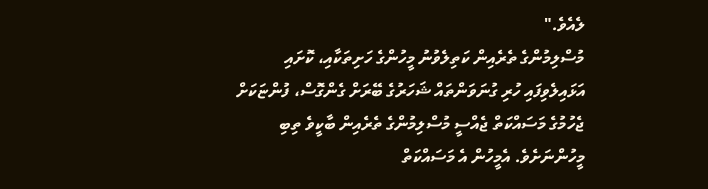ލެއެވެ."
މުސްލިމުންގެ ތެރެއިން ކަތިލެވުނު މީހުންގެ ހަށިތަކާއި، ކޮށައި އަޅައިލެވިފައި ހުރި ގުނަވަންތައް ޝަހަރުގެ ބޭރަށް ގެންގޮސް، ފުންޏަކަށް ޖެހުމުގެ މަސައްކަތް ޖެއްސީ މުސްލިމުންގެ ތެރެއިން ބާކީވެ ތިބި މީހުންނަށެވެ. އެމީހުން އެ މަސައްކަތް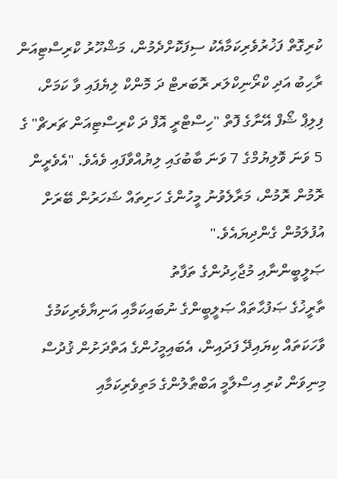ކުރިގޮތް ފަޚުރުވެރިކަމާއެކު ސިފަކޮށްދެމުން، މަޝްހޫރު ކްރިސްޓިއަން ރާހިބު އަދި ކްރޯނިކްލަރ ރޮބަރޓް ދަ މޮންކް ލިޔެފައި ވާ ކަމަށް، ފިލިޕް ޝޯފް އޭނާގެ ފޮތް "ހިސްޓްރީ އޮފް ދަ ކްރިސްޓިއަން ޗަރޗް" ގެ 5 ވަނަ ވޮލިޔުމްގެ 7 ވަނަ ބާބުގައި ލިޔުއްވާފައި ވެއެވެ. "އެވެރީން ރޮމުން ރޮމުން، މަރާލެވުނު މީހުންގެ ހަށިތައް ޝަހަރުން ބޭރަށް އުފުލަމުން ގެންދިޔައެވެ."
ޞަލީބީންނާއި މުޖާހިދުންގެ ތަފާތު
ތާރީޚުގެ ޞަފުޙާތައް ޞަލީބީންގެ ނުބައިކަމާއި އަނިޔާވެރިކަމުގެ ވާހަކަތައް ކިޔައިދޭ ފަދައިން، އެބައިމީހުންގެ އަތްދަށުން ޤުދުސް މިނިވަން ކުރި އިސްލާމީ އަބްޠާލުންގެ މަތިވެރިކަމާއި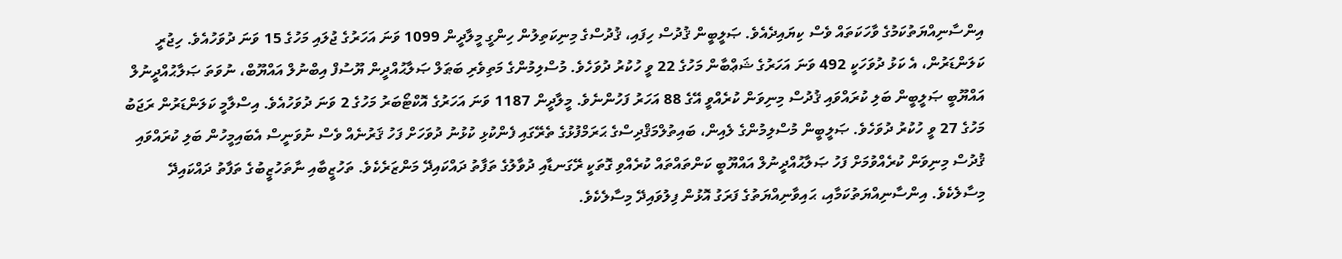އިންސާނިއްޔަތުކަމުގެ ވާހަކަތައް ވެސް ކިޔައިދެއެވެ. ޞަލީބީން ޤުދުސް ހިފައި، ޤުދުސްގެ މިނިކަތިލުން ހިންގީ މީލާދީން 1099 ވަނަ އަހަރުގެ ޖުލައި މަހުގެ 15 ވަނަ ދުވަހުއެވެ. ހިޖުރީ ކަލަންޑަރުން، އެ ކަޅު ދުވަހަކީ 492 ވަނަ އަހަރުގެ ޝަޢްބާން މަހުގެ 22 ވީ ހުކުރު ދުވަހެވެ. މުސްލިމުންގެ މަތިވެރި ބަޠަލް ޞަލާޙުއްދީން ޔޫސުފް އިބްނުލް އައްޔޫބް، ނުވަތަ ޞަލާޙުއްދީނުލް އައްޔޫބީ ޞަލީބީން ބަލި ކުރައްވައި ޤުދުސް މިނިވަން ކުރެއްވީ އޭގެ 88 އަހަރު ފަހުންނެވެ. މީލާދީން 1187 ވަނަ އަހަރުގެ އޮކްޓޯބަރު މަހުގެ 2 ވަނަ ދުވަހުއެވެ. އިސްލާމީ ކަލަންޑަރުން ރަޖަބު މަހުގެ 27 ވީ ހުކުރު ދުވަހެވެ. ޞަލީބީން މުސްލިމުންގެ ލެއިން، ބައިތުލްމަޤްދިސްގެ ޙަރަމްފުޅުގެ ތެރޭގައި ފެންކުޅި ކުޅުނު ދުވަހަށް ފަހު ޤަރުނެއް ވެސް ނުވަނީސް އެބައިމީހުން ބަލި ކުރައްވައި ޤުދުސް މިނިވަން ކުރެއްވުމަށް ފަހު ޞަލާޙުއްދީނުލް އައްޔޫބީ ކަންތައްތައް ކުރެއްވި ގޮތަކީ ރޭގަނޑާއި ދުވާލުގެ ތަފާތު ދައްކައިދޭ މަންޒަރެކެވެ. ތަހުޒީބާއި ނާތަހުޒީބުގެ ތަފާތު ދައްކައިދޭ މިސާލެކެވެ. އިންސާނިއްޔަތުކަމާއި، ޙައިވާނިއްޔަތުގެ ފަރަގު އޮޅުން ފިލުވައިދޭ މިސާލެކެވެ.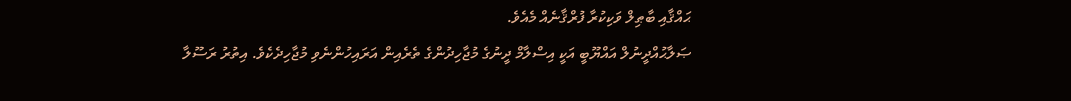ޙައްޤާއި ބާޠިލް ވަކިކުރާ ފުރްޤާނެއް މެއެވެ.
ޞަލާޙުއްދީނުލް އައްޔޫބީ އަކީ އިސްލާމް ދީނުގެ މުޖާހިދުންގެ ތެރެއިން އަރައިހުންނެވި މުޖާހިދެކެވެ. އިތުރު ރަސޫލާ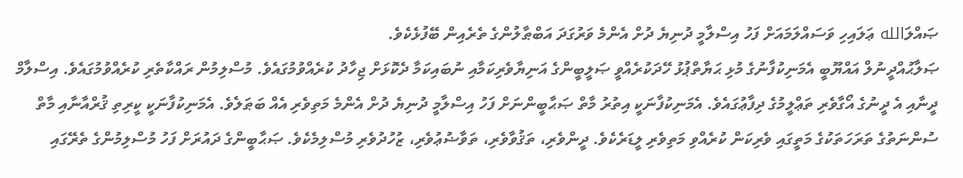ޞައްލަالله ޢަލައިހި ވަސައްލަމައަށް ފަހު އިސްލާމީ ދުނިޔެ ދުށް އެންމެ ވަރުގަދަ އަބްޠާލުންގެ ތެރެއިން ބޭފުޅެކެވެ.
ޞަލާޙުއްދީނުލް އައްޔޫބީ އެމަނިކުފާނުގެ މުޅި ޙަޔާތްޕުޅު ހޭދަކުރެއްވީ ޞަލީބީންގެ އަނިޔާވެރިކަމާއި ނުބައިކަމާ ދެކޮޅަށް ޖިހާދު ކުރެއްވުމުގައެވެ. މުސްލިމުން ރައްކާތެރި ކުރެއްވުމުގައެވެ. އިސްލާމް ދީނާއި އެ ދީނުގެ އޯގާވެރި ތަޢްލީމުގެ ދިފާޢުގައެވެ. އެމަނިކުފާނަކީ އިތުރު މާތް ޞަޙާބީންނަށް ފަހު އިސްލާމީ ދުނިޔެ ދުށް އެންމެ މަތިވެރި އެއް ބަޠަލެވެ. އެމަނިކުފާނަކީ ކީރިތި ޤުރްއާނާއި މާތް ސުންނަތުގެ ތަރަހަތަކުގެ މަތީގައި ވެރިކަން ކުރެއްވި މަތިވެރި ލީޑަރެކެވެ. ދީންވެރި، ތަޤުވާވެރި، ތަވާޟުޢުވެރި، ޒުހުދުވެރި މުސްލިމެކެވެ. ޞަޙާބީންގެ ދައުރަށް ފަހު މުސްލިމުންގެ ތެރޭގައި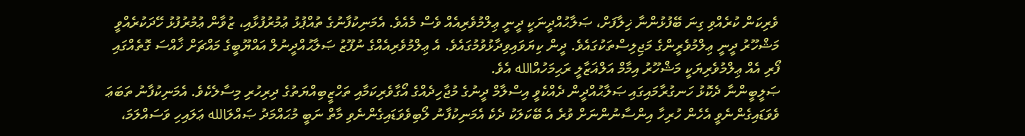ވެރިކަން ކުރެއްވި ގިނަ ބޭފުޅުންނާ ޚިލާފަށް، ޞަލާޙުއްދީނަކީ ދީނީ ޢިލްމުވެރިއެއް ވެސް މެއެވެ. އެމަނިކުފާނުގެ ތުއްޕުޅު ޢުމުރުފުޅާއި، ޒުވާން ޢުމުރުފުޅު ހޭދަކުރެއްވީ މަޝްހޫރު ދީނީ ޢިލްމުވެރީންގެ މަޖިލިސްތަކުގައެވެ. ދީން ކިޔަވައިވިދާޅުވުމުގައެވެ. އެ ޢިލްމުވެރިއެއްގެ ނުފޫޒު ޞަލާޙުއްދީނުލް އައްޔޫބީގެ މައްޗަށް ޚާއްސަ ގޮތެއްގައި ފޯރި އެއް ޢިލްމުވެރިޔަކީ މަޝްހޫރު އިމާމް އަލްޣަޒާލީ ރަޙިމަހުއްالله އެވެ.
ޞަލީބީންނާ ދެކޮޅު ހަނގުރާމައިގައި ޞަލާޙުއްދީން ދެއްކެވީ އިސްލާމް ދީނުގެ މުޖާހިދެއްގެ އޯގާވެރިކަމާއި ތަހްޒީބިއްޔަތުގެ ދިރިހުރި މިސާލެކެވެ. އެމަނިކުފާނު ތަބަޢަ ވެވަޑައިގެންނެވީ އެހެން ހުރިހާ އިންސާނުންނަށް ވުރެ އެ ބޭކަލަކު ދެކެ އެމަނިކުފާނު ލޯބިވެވަޑައިގެންނެވި މާތް ނަބީ މުޙައްމަދު ޞައްލަالله ޢަލައިހި ވަސައްލަމަ،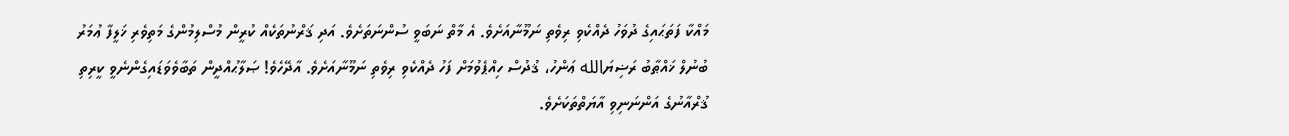މައްކާ ފަތަޙައިގެ ދުވަހު ދެއްކެވި ރިވެތި ނަމޫނާއަށެވެ. އެ މާތް ނަބަވީ ސުންނަތަށެވެ. އަދި ޤަރްނުތަކެއް ކުރީން މުސްލިމުންގެ މަތިވެރި ޚަލީފާ ޢުމަރު ބުނުލް ޚައްޠާބު ރަޟިޔަالله ޢަންހު، ޤުދުސް ހިއްޕެވުމަށް ފަހު ދެއްކެވި ރިވެތި ނަމޫނާއަށެވެ. އާދޭހެވެ! ޞަލާޙުއްދީން ތަބާވެވަޑައިގެންނެވީ ކީރިތި ޤުރްއާނުގެ އަންނަނިވި އާޔަތްތަކަށެވެ.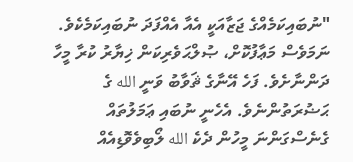"ނުބައިކަމެއްގެ ޖަޒާއަކީ އެއާ އެއްފަދަ ނުބައިކަމެކެވެ. ނަމަވެސް މަޢާފުކޮށް، ޞުލްޙަވެރިކަން ޚިޔާރު ކުރާ މީހާ ދަންނާށެވެ. ފަހެ އޭނާގެ ޘަވާބު ވަނީ الله ގެ ޙަޟުރަތުންނެވެ. އެހެނީ ނުބައި ޢަމަލުތައް ގެނެސްގަންނަ މީހުން ދެކެ الله ލޯބިވެވޮޑިއެއް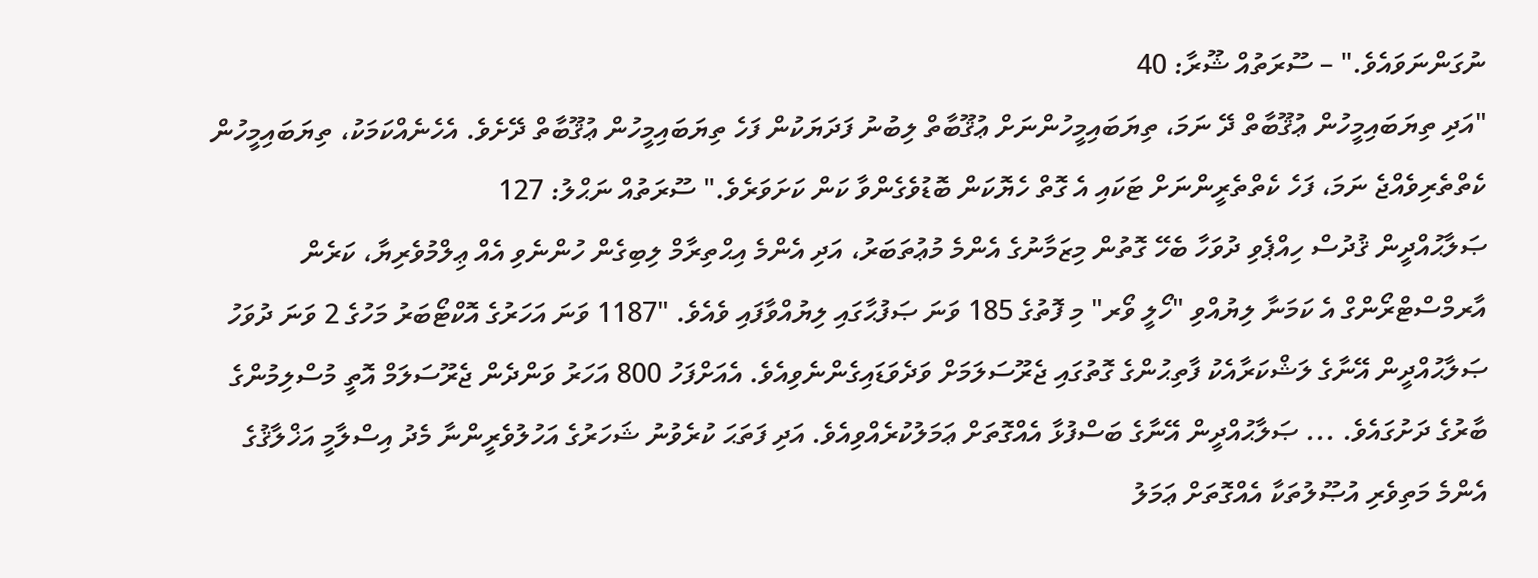ނުގަންނަވައެވެ." – ސޫރަތުއް ޝޫރާ: 40
"އަދި ތިޔަބައިމީހުން ޢުޤޫބާތް ދޭ ނަމަ، ތިޔަބައިމީހުންނަށް ޢުޤޫބާތް ލިބުނު ފަދަޔަކުން ފަހެ ތިޔަބައިމީހުން ޢުޤޫބާތް ދޭށެވެ. އެހެނެއްކަމަކު، ތިޔަބައިމީހުން ކެތްތެރިވެއްޖެ ނަމަ، ފަހެ ކެތްތެރީންނަށް ޓަކައި އެ ގޮތް ހެޔޮކަން ބޮޑުވެގެންވާ ކަން ކަށަވަރެވެ." ސޫރަތުއް ނަޙްލު: 127
ޞަލާޙުއްދީން ޤުދުސް ހިއްޕެވި ދުވަހާ ބެހޭ ގޮތުން މިޒަމާނުގެ އެންމެ މުޢުތަބަރު، އަދި އެންމެ އިޙްތިރާމް ލިބިގެން ހުންނެވި އެއް ޢިލްމުވެރިޔާ، ކަރެން އާރމްސްޓްރޯންގް އެ ކަމަނާ ލިޔުއްވި "ހޯލީ ވޯރ" މި ފޮތުގެ 185 ވަނަ ޞަފުޙާގައި ލިޔުއްވާފައި ވެއެވެ. "1187 ވަނަ އަހަރުގެ އޮކްޓޯބަރު މަހުގެ 2 ވަނަ ދުވަހު ޞަލާޙުއްދީން އޭނާގެ ލަޝްކަރާއެކު ފާތިޙުންގެ ގޮތުގައި ޖެރޫސަލަމަށް ވަދެވަޑައިގެންނެވިއެވެ. އެއަށްފަހު 800 އަހަރު ވަންދެން ޖެރޫސަލަމް އޮތީ މުސްލިމުންގެ ބާރުގެ ދަށުގައެވެ. ... ޞަލާޙުއްދީން އޭނާގެ ބަސްފުޅާ އެއްގޮތަށް ޢަމަލުކުރެއްވިއެވެ. އަދި ފަތަޙަ ކުރެވުނު ޝަހަރުގެ އަހުލުވެރީންނާ މެދު އިސްލާމީ އަޚްލާޤުގެ އެންމެ މަތިވެރި އުޞޫލުތަކާ އެއްގޮތަށް ޢަމަލު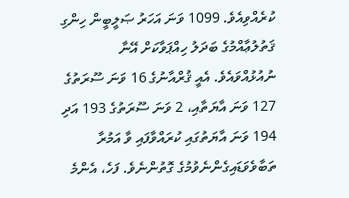ކުރެއްވިއެވެ. 1099 ވަނަ އަހަރު ޞަލީބީން ހިންގި ޤަތުލުޢާއްމުގެ ބަދަލު ހިއްޕަވާކަށް އޭނާ ނުއުޅުއްވައެވެ. އެއީ ޤުރްއާނުގެ 16 ވަނަ ސޫރަތުގެ 127 ވަނަ އާޔަތާއި، 2 ވަނަ ސޫރަތުގެ 193 އަދި 194 ވަނަ އާޔަތުގައި ކުރައްވާފައި ވާ އަމުރާ ތަބާވެވަޑައިގެންނެވުމުގެ ގޮތުންނެވެ. ފަހެ، އެންމެ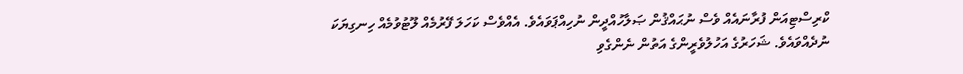ކްރިސްޓިއަން ފުރާނައެއް ވެސް ނުޙައްޤުން ޞަލާހުއްދީން ނުހިއްޕަވައެވެ. އެއްވެސް ކަހަލަ ފޭރުމެއް ލޫޓުވުމެއް ހިނގިޔަކަ ނުދެއްވައެވެ. ޝަހަރުގެ އަހުލުވެރީންގެ އަތުން ނެންގެވި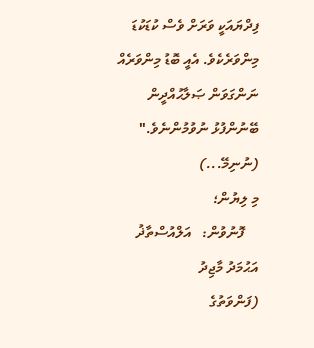ފިދްޔައަކީ ވަރަށް ވެސް ކުޑަކުޑަ މިންވަރެކެވެ. އެއީ ބޮޑު މިންވަރެއް ނަންގަވަން ޞަލާޙުއްދީން ބޭނުންފުޅު ނުވުމުންނެވެ."
(ނުނިމޭ...)
މި ލިޔުން؛
    ފޮނުވުން:   އަލްއުސްތާޛު އަޙުމަދު މާޖިދު
(ފަންވަތުގެ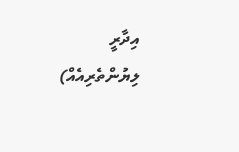އިދާރީ ލިޔުންތެރިއެއް)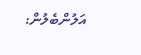އަލުންބެލުން: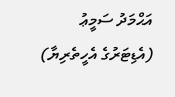އަޙްމަދު ސަމީޢު (އެޑިޓަރުގެ އެހީތެރިޔާ)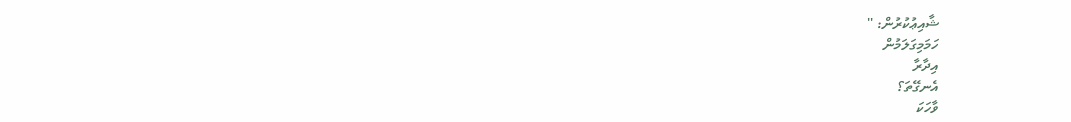ޝާއިޢުކުރުން: ''
ހަމަމިގަލަމުން
އިދާރާ
އެނގޭތަ؟
ވާހަކަ